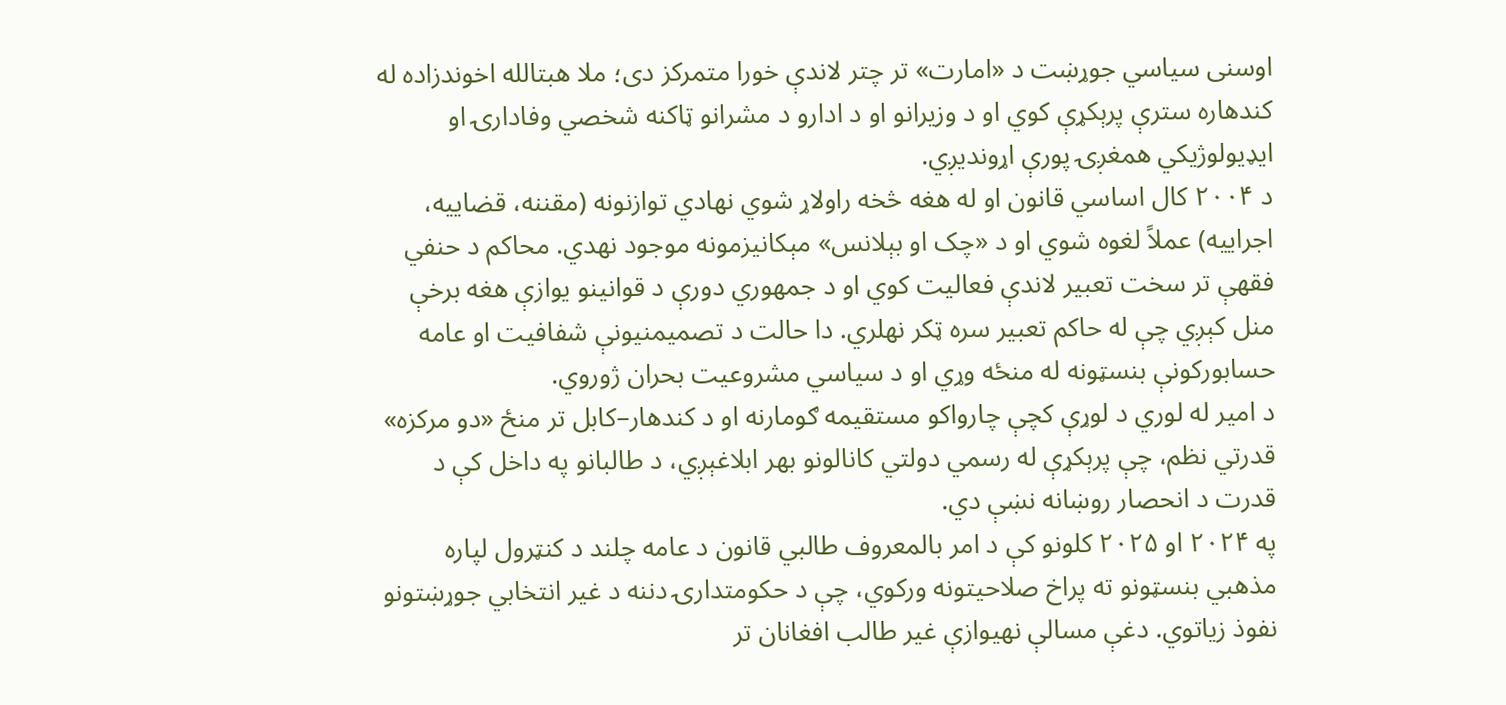اوسنی سیاسي جوړښت د «امارت» تر چتر لاندې خورا متمرکز دی؛ ملا هبتالله اخوندزاده له کندهاره سترې پرېکړې کوي او د وزیرانو او د ادارو د مشرانو ټاکنه شخصي وفادارۍ او ایډیولوژیکي همغږۍ پورې اړونديږي.
د ۲۰۰۴ کال اساسي قانون او له هغه څخه راولاړ شوي نهادي توازنونه (مقننه، قضاییه، اجراییه) عملاً لغوه شوي او د «چک او بېلانس» مېکانیزمونه موجود نهدي. محاکم د حنفي فقهې تر سخت تعبیر لاندې فعالیت کوي او د جمهوري دورې د قوانینو یوازې هغه برخې منل کېږي چې له حاکم تعبیر سره ټکر نهلري. دا حالت د تصمیمنیونې شفافیت او عامه حسابورکونې بنسټونه له منځه وړي او د سیاسي مشروعیت بحران ژوروي.
د امیر له لوري د لوړې کچې چارواکو مستقیمه ګومارنه او د کندهار–کابل تر منځ «دو مرکزه» قدرتي نظم، چې پرېکړې له رسمي دولتي کانالونو بهر ابلاغېږي، د طالبانو په داخل کې د قدرت د انحصار روښانه نښې دي.
په ۲۰۲۴ او ۲۰۲۵ کلونو کې د امر بالمعروف طالبي قانون د عامه چلند د کنټرول لپاره مذهبي بنسټونو ته پراخ صلاحیتونه ورکوي، چې د حکومتدارۍ دننه د غیر انتخابي جوړښتونو نفوذ زیاتوي. دغې مسالې نهیوازې غیر طالب افغانان تر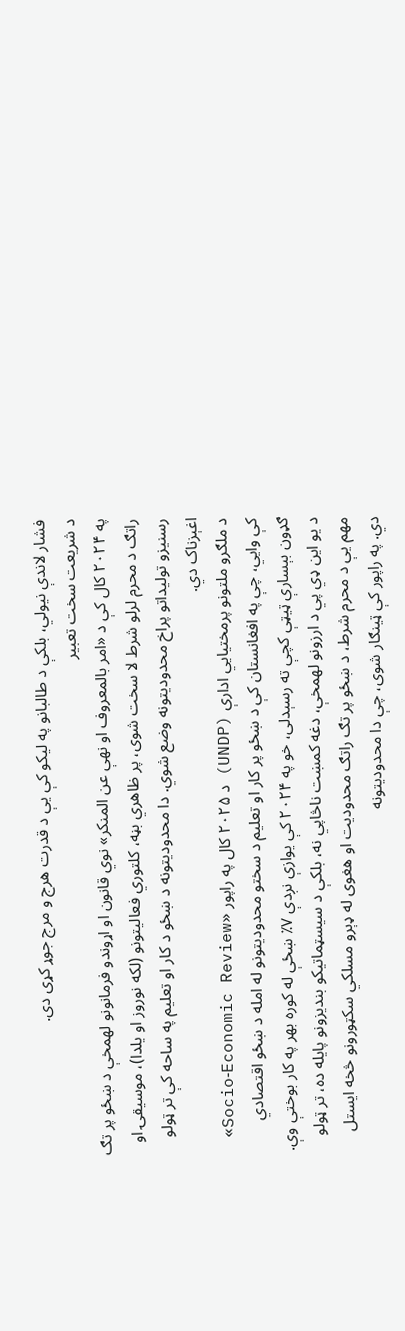فشار لاندې نیولي، بلکې د طالبانو په لیکو کې یې د قدرت هرج و مرج جوړ کړی دی.
د شریعت سخت تعبیر
په ۲۰۲۴ کال کې د «امر بالمعروف او نهې عن المنکر» نوي قانون او اړوندو فرمانونو لهمخې د ښځو پر تګ راتګ د محرم لرلو شرط لا سخت شوی، پر ظاهري بڼه، کلتوري فعالیتونو (لکه نوروز او یلدا)، موسیقۍ او رسنیزو تولیداتو پراخ محدودیتونه وضع شوي. دا محدودیتونه د ښځو د کار او تعلیم په ساحه کې تر ټولو اغېزناک دي.
د ملګرو ملتونو پرمختیايي ادارې (UNDP) د ۲۰۲۵ کال په راپور «Socio‑Economic Review» کې وایي، چې په افغانستان کې د ښځو پر کار او تعلیم د سختو محدودیتونو له امله د ښځو اقتصادي ګډون بېسارې ټیټې کچې ته رسېدلی، خو په ۲۰۲۴ کې یوازې نږدې ۷٪ ښځې له کوره بهر په کار بوختې وې.
د یو این ډي پي د ارزونو لهمخې، دغه کمښت ناڅاپي نه، بلکې د سیسټماتیکو بندیزونو پایله ده، تر ټولو مهم یې د محرم شرط، د ښځو پر تګ راتګ محدودیت او هغوی له ډېرو مسلکي سکټورونو څخه ایستل دي. په راپور کې ټینګار شوی، چې دا محدودیتونه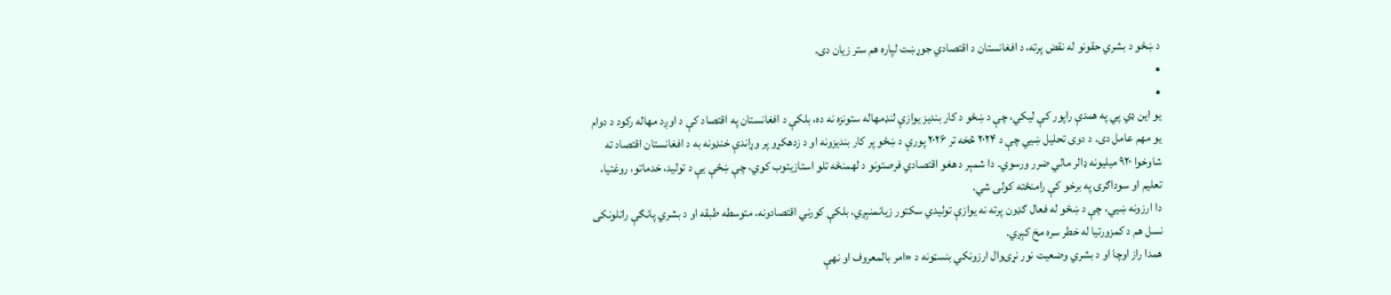د ښځو د بشري حقونو له نقض پرته، د افغانستان د اقتصادي جوړښت لپاره هم ستر زیان دی.
•
•
یو این ډي پي په همدې راپور کې لیکي، چې د ښځو د کار بندیز یوازې لنډمهاله ستونزه نه ده، بلکې د افغانستان په اقتصاد کې د اوږد مهاله رکود د دوام یو مهم عامل دی. د دوی تحلیل ښيي چې د ۲۰۲۴ څخه تر ۲۰۲۶ پورې د ښځو پر کار بندیزونه او د زدهکړو پر وړاندې خنډونه به د افغانستان اقتصاد ته شاوخوا ۹۲۰ میلیونه ډالر مالي ضرر ورسوي. دا شمېر د هغو اقتصادي فرصتونو د لهمنځه تلو استازیتوب کوي، چې ښځې یې د تولید، خدماتو، روغتیا، تعلیم او سوداګرۍ په برخو کې رامنځته کولی شي.
دا ارزونه ښيي، چې د ښځو له فعال ګډون پرته نه یوازې تولیدي سکتور زیانمنېږي، بلکې کورني اقتصادونه، متوسطه طبقه او د بشري پانګې راتلونکی نسل هم د کمزورتیا له خطر سره مخ کېږي.
همدا راز اوچا او د بشري وضعیت نور نړۍوال ارزونکي بنسټونه د «امر بالمعروف او نهې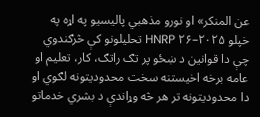عن المنکر» او نورو مذهبي پالیسیو په اړه په خپلو ۲۰۲۵–۲۶ HNRP تحلیلونو کې څرګندوي چې دا قوانین د ښځو پر تګ راتګ، کار، تعلیم او عامه برخه اخیستنه سخت محدودیتونه لګوي او دا محدودیتونه تر هر څه وړاندې د بشري خدماتو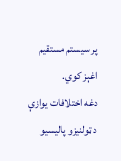پر سیستم مستقیم اغېز کوي.
دغه اختلافات یوازې د ټولنیزو پالیسیو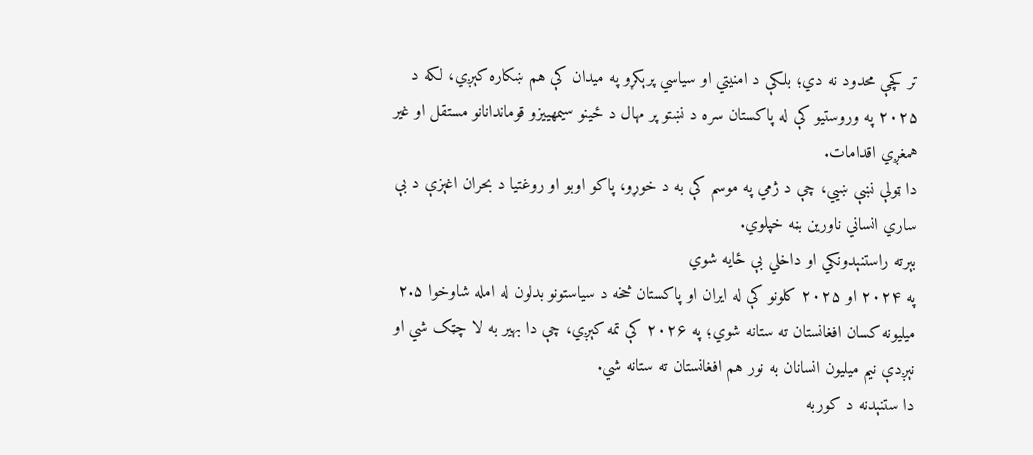تر کچې محدود نه دي؛ بلکې د امنیتي او سیاسي پرېکړو په میدان کې هم ښکاره کېږي، لکه د ۲۰۲۵ په وروستیو کې له پاکستان سره د نښتو پر مهال د ځینو سیمهییزو قوماندانانو مستقل او غیر همغږي اقدامات.
دا ټولې نښې ښيي، چې د ژمي په موسم کې به د خوړو، پاکو اوبو او روغتیا د بحران اغېزې د بې ساري انساني ناورین بڼه خپلوي.
بېرته راستنېدونکي او داخلي بې ځایه شوي
په ۲۰۲۴ او ۲۰۲۵ کلونو کې له ایران او پاکستان څخه د سیاستونو بدلون له امله شاوخوا ۲.۵ میلیونه کسان افغانستان ته ستانه شوي؛ په ۲۰۲۶ کې تمه کېږي، چې دا بهیر به لا چټک شي او نېږدې نیم میلیون انسانان به نور هم افغانستان ته ستانه شي.
دا ستنېدنه د کوربه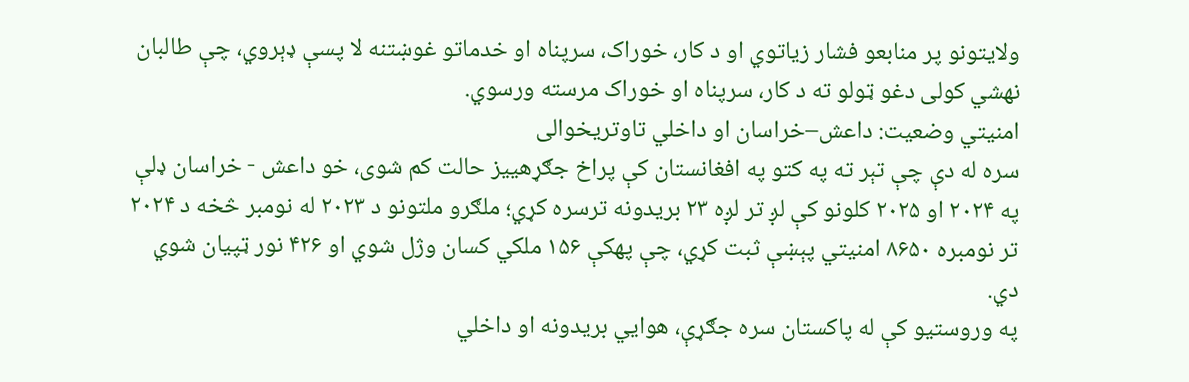ولایتونو پر منابعو فشار زیاتوي او د کار، خوراک، سرپناه او خدماتو غوښتنه لا پسې ډېروي، چې طالبان نهشي کولی دغو ټولو ته د کار، سرپناه او خوراک مرسته ورسوي.
امنیتي وضعیت: داعش–خراسان او داخلي تاوتریخوالی
سره له دې چې تېر ته په کتو په افغانستان کې پراخ جګړهییز حالت کم شوی، خو داعش - خراسان ډلې په ۲۰۲۴ او ۲۰۲۵ کلونو کې لږ تر لږه ۲۳ بریدونه ترسره کړي؛ ملګرو ملتونو د ۲۰۲۳ له نومبر څخه د ۲۰۲۴ تر نومبره ۸۶۵۰ امنیتي پېښې ثبت کړي، چې پهکې ۱۵۶ ملکي کسان وژل شوي او ۴۲۶ نور ټپیان شوي دي.
په وروستیو کې له پاکستان سره جګړې، هوايي بریدونه او داخلي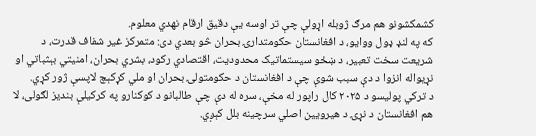کشمکشونو هم مرګ ژوبله اړولې چې تر اوسه یې دقیق ارقام نهدي معلوم.
که په لنډ ډول ووایو، د افغانستان حکومتدارۍ بحران څو بعدي دی: متمرکز غیر شفاف قدرت، د شریعت سخت تعبیر، د ښځو سیستماتیک محدودیت، اقتصادي رکود، بشري بحران، امنیتي بېثباتي او نړیواله انزوا د دې سبب شوې چې د افغانستان د حکومتولۍ بحران او ملي کړکېچ لاپسې ژور کړي.
د ترکي پولیسو د ۲۰۲۵ کال راپور له مخې، سره له دې چې طالبانو د کوکنارو په کرکیلې بندیز لګولی، لا هم افغانستان د نړۍ د هیرویین اصلي سرچینه بلل کېږي.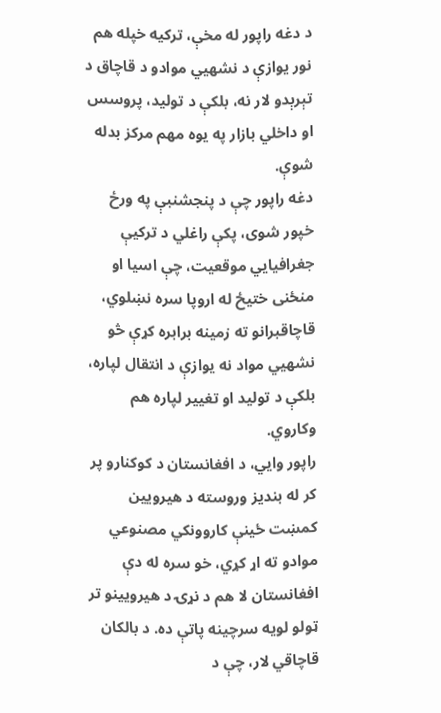د دغه راپور له مخې، ترکیه خپله هم نور یوازې د نشهیي موادو د قاچاق د تېرېدو لار نه، بلکې د تولید، پروسس او داخلي بازار په یوه مهم مرکز بدله شوې.
دغه راپور چې د پنجشنبې په ورځ خپور شوی، پکې راغلي د ترکیې جغرافیایي موقعیت، چې اسیا او منځنی ختیځ له اروپا سره نښلوي، قاچاقبرانو ته زمینه برابره کړې څو نشهیي مواد نه یوازې د انتقال لپاره، بلکې د تولید او تغییر لپاره هم وکاروي.
راپور وایي، د افغانستان د کوکنارو پر کر له بندیز وروسته د هیرویین کمښت ځینې کاروونکي مصنوعي موادو ته اړ کړي، خو سره له دې افغانستان لا هم د نړۍ د هیرویینو تر ټولو لویه سرچینه پاتې ده. د بالکان قاچاقي لار، چې د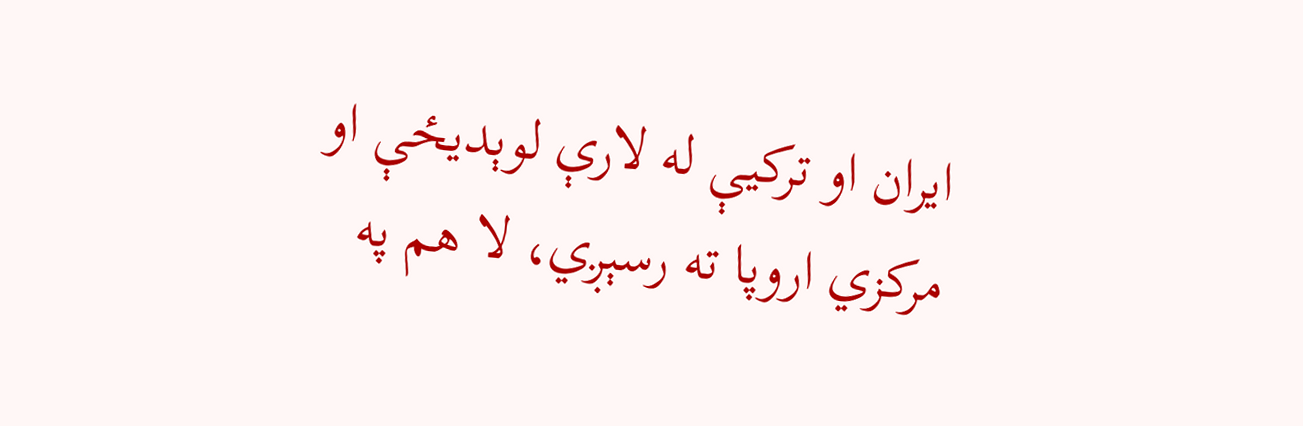ایران او ترکیې له لارې لوېدیځې او مرکزي اروپا ته رسېږي، لا هم په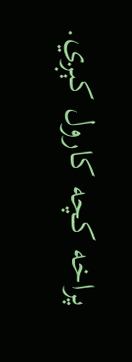پراخه کچه کارول کېږي.